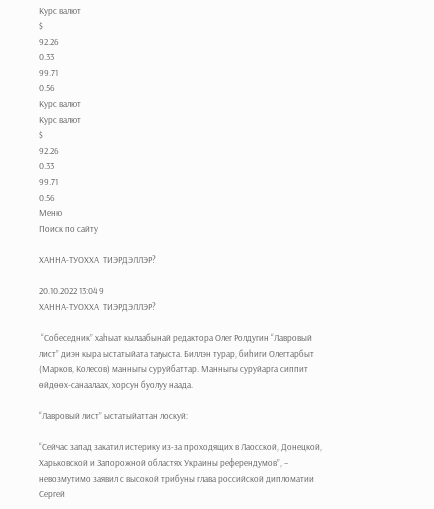Курс валют
$
92.26
0.33
99.71
0.56
Курс валют
Курс валют
$
92.26
0.33
99.71
0.56
Меню
Поиск по сайту

ХАННА-ТУОХХА  ТИЭРДЭЛЛЭР?

20.10.2022 13:04 9
ХАННА-ТУОХХА  ТИЭРДЭЛЛЭР?

 “Собеседник” хаһыат кылаабынай редактора Олег Ролдугин “Лавровый лист” диэн кыра ыстатыйата таҕыста. Биллэн турар, биһиги Олегтарбыт (Марков, Колесов) манныгы суруйбаттар. Манныгы суруйарга сиппит өйдөөх-санаалаах, хорсун буолуу наада.

“Лавровый лист” ыстатыйаттан лоскуй:

“Сейчас запад закатил истерику из-за проходящих в Лаосской, Донецкой, Харьковской и Запорожной областях Украины референдумов”, – невозмутимо заявил с высокой трибуны глава российской дипломатии Сергей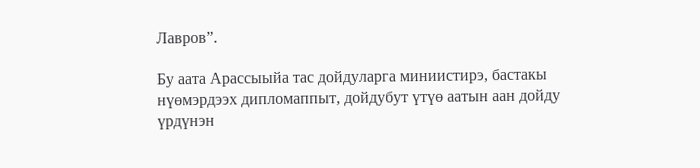Лавров”.

Бу аата Арассыыйа тас дойдуларга миниистирэ, бастакы нүөмэрдээх дипломаппыт, дойдубут үтүө аатын аан дойду үрдүнэн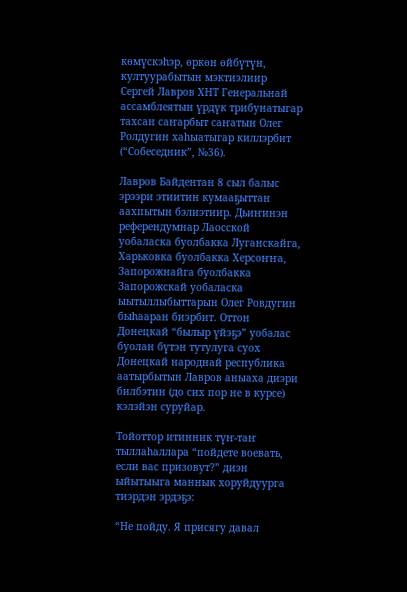көмүскэһэр, өркөн өйбүтүн, култуурабытын мэктиэлиир Сергей Лавров ХНТ Генеральнай ассамблеятын үрдүк трибунатыгар тахсан саҥарбыт саҥатын Олег Ролдугин хаһыатыгар киллэрбит (“Собеседник”, №36).

Лавров Байдентан 8 сыл балыс эрээри этиитин кумааҕыттан аахпытын бэлиэтиир. Дьиҥинэн референдумнар Лаосской уобаласка буолбакка Луганскайга, Харьковка буолбакка Херсоҥҥа, Запорожнайга буолбакка Запорожскай уобаласка ыытыллыбыттарын Олег Ровдугин быһааран биэрбит. Оттон Донецкай “былыр үйэҕэ” уобалас буолан бүтэн тутулуга суох Донецкай народнай республика аатырбытын Лавров аныаха диэри билбэтин (до сих пор не в курсе) кэлэйэн суруйар.

Тойоттор итинник түҥ-таҥ тыллаһаллара “пойдете воевать, если вас призовут?” диэн ыйытыыга маннык хоруйдуурга тиэрдэн эрдэҕэ:

“Не пойду. Я присягу давал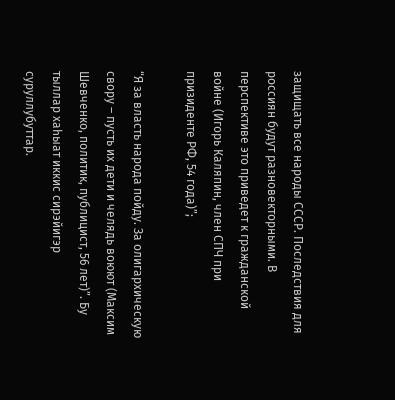защищать все народы СССР. Последствия для россиян будут разновекторными. В перспективе это приведет к гражданской войне (Игорь Каляпин, член СПЧ при призиденте РФ, 54 года)”;

“Я за власть народа пойду. За олигархическую свору – пусть их дети и челядь воюют (Максим Шевченко, политик, публицист, 56 лет)”. Бу тыллар хаһыат иккис сирэйигэр суруллубуттар.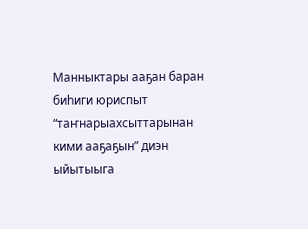Манныктары ааҕан баран биһиги юриспыт “таҥнарыахсыттарынан кими ааҕаҕын” диэн ыйытыыга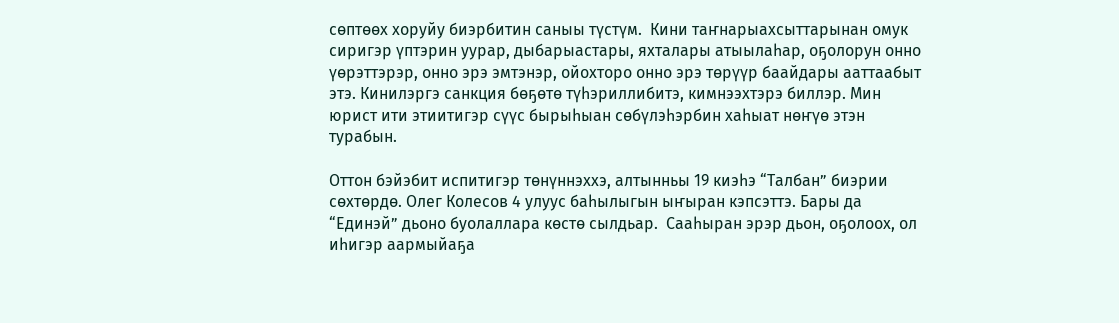сөптөөх хоруйу биэрбитин саныы түстүм.  Кини таҥнарыахсыттарынан омук сиригэр үптэрин уурар, дыбарыастары, яхталары атыылаһар, оҕолорун онно үөрэттэрэр, онно эрэ эмтэнэр, ойохторо онно эрэ төрүүр баайдары ааттаабыт этэ. Кинилэргэ санкция бөҕөтө түһэриллибитэ, кимнээхтэрэ биллэр. Мин юрист ити этиитигэр сүүс бырыһыан сөбүлэһэрбин хаһыат нөҥүө этэн турабын.

Оттон бэйэбит испитигэр төнүннэххэ, алтынньы 19 киэһэ “Талбан” биэрии сөхтөрдө. Олег Колесов 4 улуус баһылыгын ыҥыран кэпсэттэ. Бары да “Единэй” дьоно буолаллара көстө сылдьар.  Сааһыран эрэр дьон, оҕолоох, ол иһигэр аармыйаҕа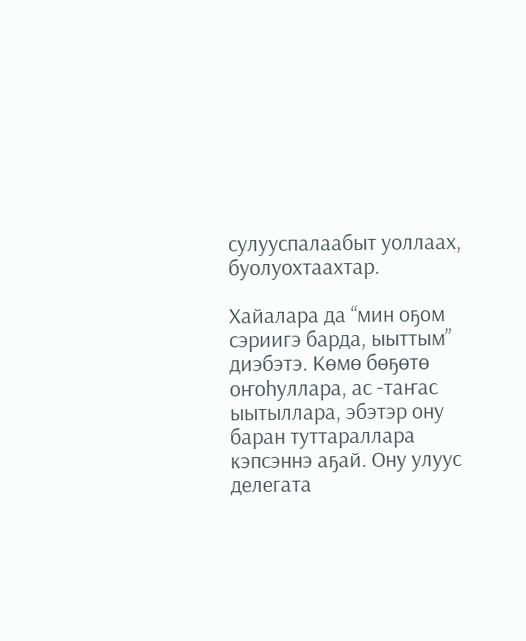сулууспалаабыт уоллаах, буолуохтаахтар.

Хайалара да “мин оҕом сэриигэ барда, ыыттым” диэбэтэ. Көмө бөҕөтө оҥоһуллара, ас -таҥас ыытыллара, эбэтэр ону баран туттараллара кэпсэннэ аҕай. Ону улуус делегата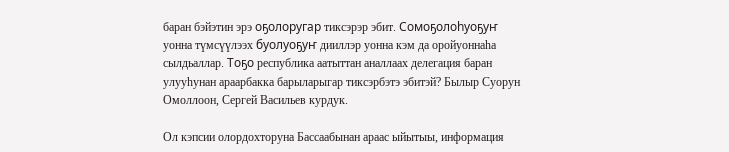баран бэйэтин эрэ оҕолоругар тиксэрэр эбит. Сомоҕолоһуоҕуҥ  уонна түмсүүлээх буолуоҕуҥ дииллэр уонна кэм да оройуоннаһа сылдьаллар. Тоҕо республика аатыттан аналлаах делегация баран улууһунан араарбакка барыларыгар тиксэрбэтэ эбитэй? Былыр Суорун Омоллоон, Сергей Васильев курдук.

Ол кэпсии олордохторуна Бассаабынан араас ыйытыы, информация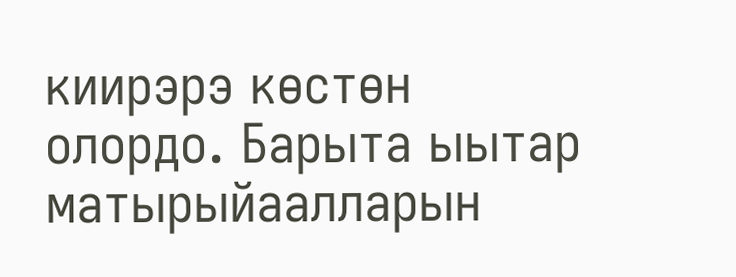киирэрэ көстөн олордо. Барыта ыытар матырыйаалларын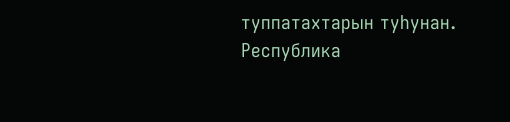туппатахтарын туһунан. Республика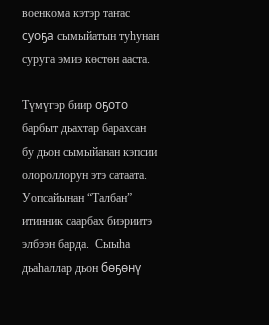военкома кэтэр таҥас суоҕа сымыйатын туһунан суруга эмиэ көстөн ааста.

Түмүгэр биир оҕото барбыт дьахтар барахсан бу дьон сымыйанан кэпсии олороллорун этэ сатаата.  Уопсайынан “Талбан” итинник саарбах биэриитэ элбээн барда.  Сыыһа дьаһаллар дьон бөҕөнү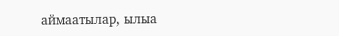аймаатылар, ылыа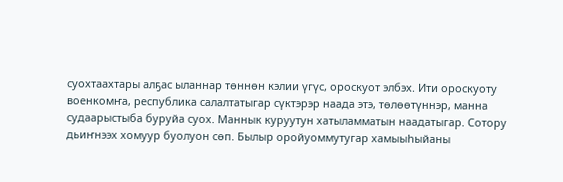суохтаахтары алҕас ыланнар төннөн кэлии үгүс, ороскуот элбэх. Ити ороскуоту военкомҥа, республика салалтатыгар сүктэрэр наада этэ, төлөөтүннэр, манна судаарыстыба буруйа суох. Маннык куруутун хатыламматын наадатыгар. Сотору дьиҥнээх хомуур буолуон сөп. Былыр оройуоммутугар хамыыһыйаны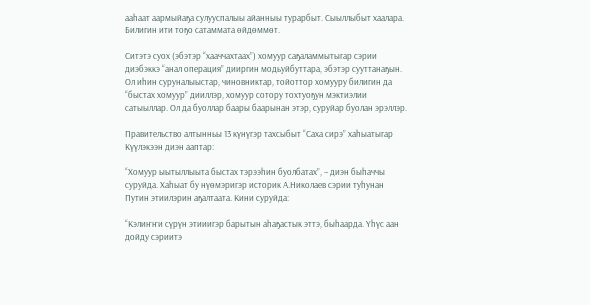ааһаат аармыйаҕа сулууспалыы айанныы турарбыт. Сыыллыбыт хаалара. Билигин ити тоҕо сатаммата өйдөммөт.

Ситэтэ суох (эбэтэр “хааччахтаах”) хомуур саҕаламмытыгар сэрии диэбэккэ “анал операция” дииргин модьуйбуттара, эбэтэр сууттанаҕын. Ол иһин суруналыыстар, чиновниктар, тойоттор хомууру билигин да “быстах хомуур” дииллэр, хомуур сотору тохтуоҕун мэктиэлии сатыыллар. Ол да буоллар баары баарынан этэр, суруйар буолан эрэллэр.

Правительство алтынньы 13 күнүгэр тахсыбыт “Саха сирэ” хаһыатыгар Күүлэкээн диэн ааптар:

“Хомуур ыытыллыыта быстах тэрээһин буолбатах”, – диэн быһаччы суруйда. Хаһыат бу нүөмэригэр историк А.Николаев сэрии туһунан Путин этиилэрин аҕалтаата. Кини суруйда:

“Кэлиҥҥи сүрүн этииигэр барытын аһаҕастык эттэ, быһаарда. Үһүс аан дойду сэриитэ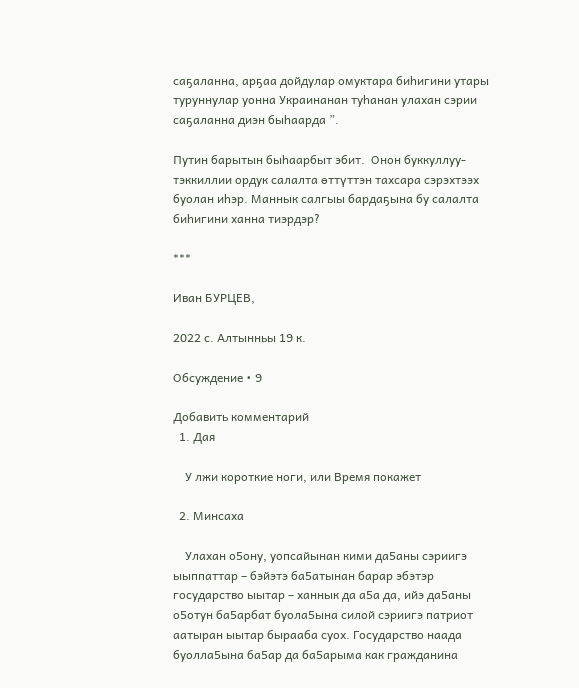саҕаланна, арҕаа дойдулар омуктара биһигини утары туруннулар уонна Украинанан туһанан улахан сэрии саҕаланна диэн быһаарда ”.

Путин барытын быһаарбыт эбит.  Онон буккуллуу-тэккиллии ордук салалта өттүттэн тахсара сэрэхтээх буолан иһэр. Маннык салгыы бардаҕына бу салалта биһигини ханна тиэрдэр?

***

Иван БУРЦЕВ,

2022 с. Алтынньы 19 к.

Обсуждение • 9

Добавить комментарий
  1. Дая

    У лжи короткие ноги, или Время покажет

  2. Минсаха

    Улахан о5ону, уопсайынан кими да5аны сэриигэ ыыппаттар – бэйэтэ ба5атынан барар эбэтэр государство ыытар – ханнык да а5а да, ийэ да5аны о5отун ба5арбат буола5ына силой сэриигэ патриот аатыран ыытар бырааба суох. Государство наада буолла5ына ба5ар да ба5арыма как гражданина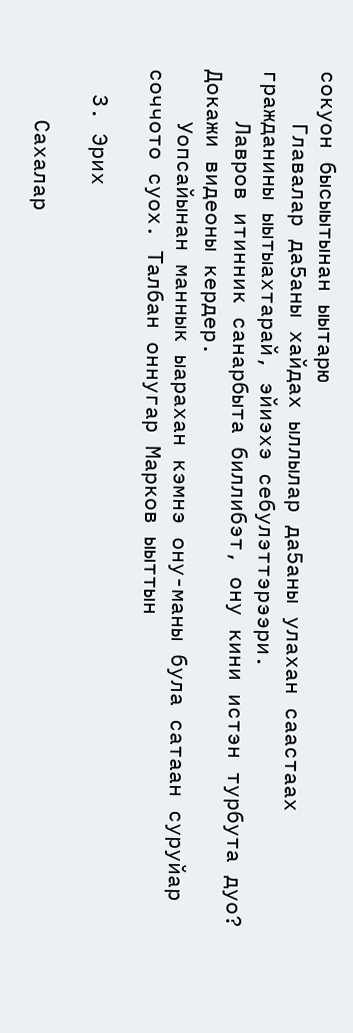сокуон бысыытынан ыытарю
    Главалар да5аны хайдах ыллылар да5аны улахан саастаах гражданины ыытыахтарай, эйиэхэ себулэттэрээри.
    Лавров итинник санарбыта биллибэт, ону кини истэн турбута дуо? Докажи видеоны кердер.
    Уопсайынан маннык ыарахан кэмнэ ону-маны була сатаан суруйар соччото суох. Талбан оннугар Марков ыыттын

  3. Эрих

    Сахалар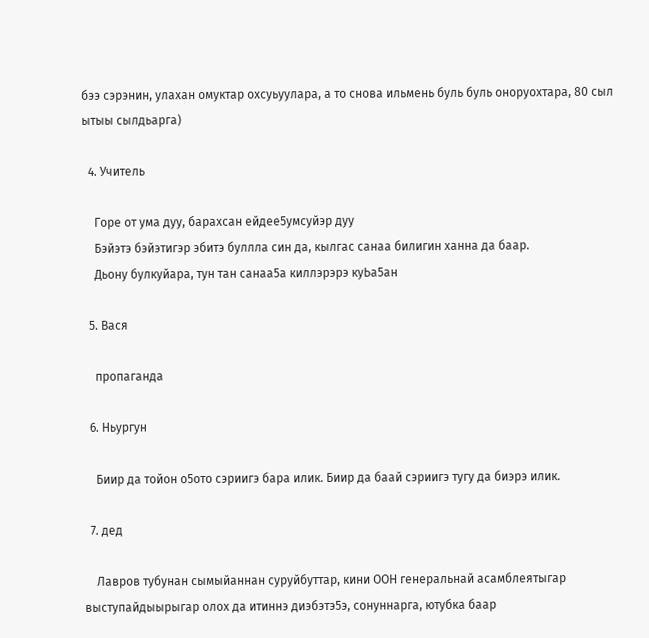бээ сэрэнин, улахан омуктар охсуьуулара, а то снова ильмень буль буль оноруохтара, 80 сыл ытыы сылдьарга)

  4. Учитель

    Горе от ума дуу, барахсан ейдее5умсуйэр дуу
    Бэйэтэ бэйэтигэр эбитэ буллла син да, кылгас санаа билигин ханна да баар.
    Дьону булкуйара, тун тан санаа5а киллэрэрэ куЬа5ан

  5. Вася

    пропаганда

  6. Ньургун

    Биир да тойон о5ото сэриигэ бара илик. Биир да баай сэриигэ тугу да биэрэ илик.

  7. дед

    Лавров тубунан сымыйаннан суруйбуттар, кини ООН генеральнай асамблеятыгар выступайдыырыгар олох да итиннэ диэбэтэ5э, сонуннарга, ютубка баар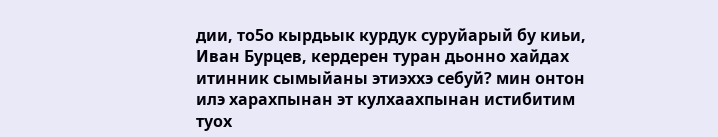дии, то5о кырдьык курдук суруйарый бу киьи, Иван Бурцев, кердерен туран дьонно хайдах итинник сымыйаны этиэххэ себуй? мин онтон илэ харахпынан эт кулхаахпынан истибитим туох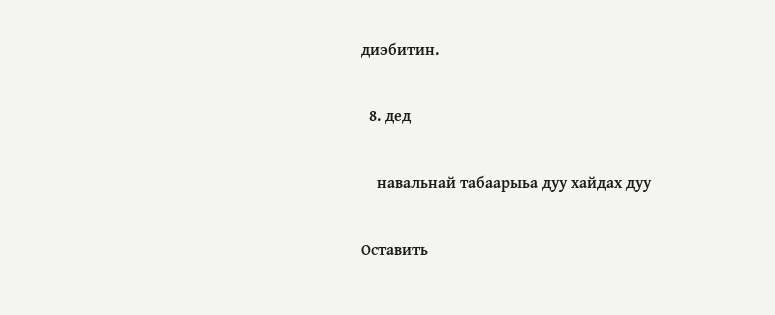диэбитин.

  8. дед

    навальнай табаарыьа дуу хайдах дуу

Оставить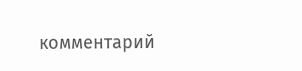комментарий